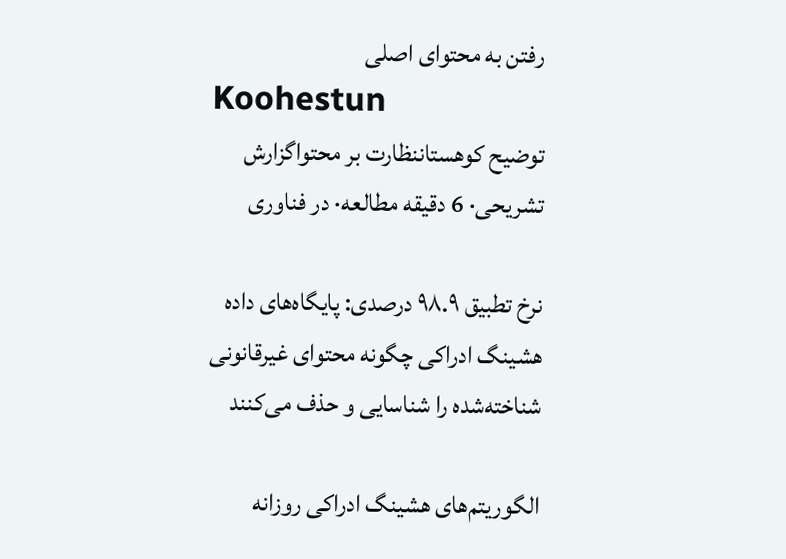رفتن به محتوای اصلی
Koohestun
توضیح کوهستاننظارت بر محتواگزارش تشریحی· 6 دقیقه مطالعه· در فناوری

نرخ تطبیق ۹۸.۹ درصدی: پایگاه‌های داده هشینگ ادراکی چگونه محتوای غیرقانونی شناخته‌شده را شناسایی و حذف می‌کنند

الگوریتم‌های هشینگ ادراکی روزانه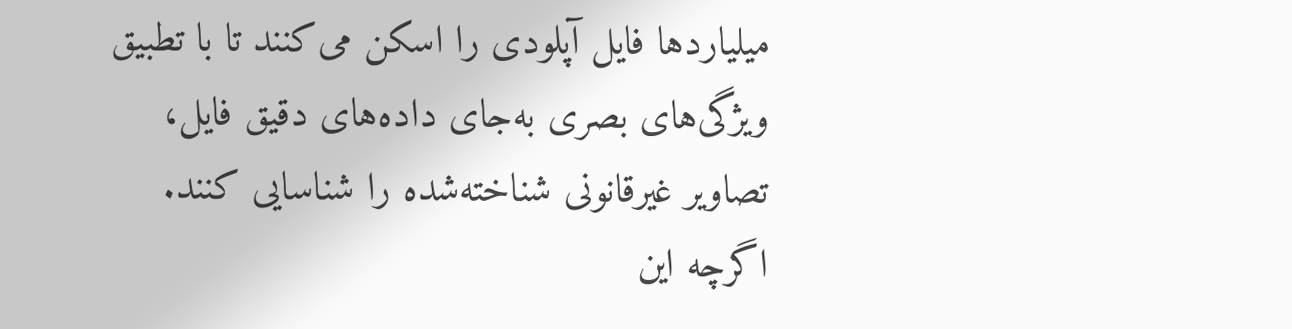میلیاردها فایل آپلودی را اسکن می‌کنند تا با تطبیق ویژگی‌های بصری به‌جای داده‌های دقیق فایل، تصاویر غیرقانونی شناخته‌شده را شناسایی کنند. اگرچه این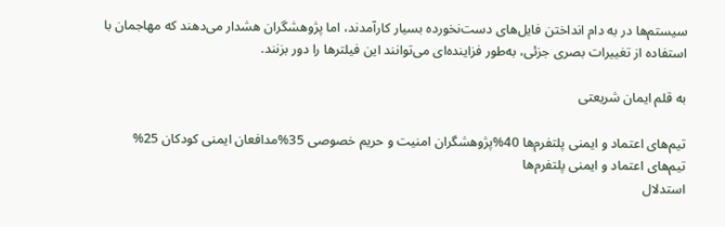سیستم‌ها در به دام انداختن فایل‌های دست‌نخورده بسیار کارآمدند، اما پژوهشگران هشدار می‌دهند که مهاجمان با استفاده از تغییرات بصری جزئی، به‌طور فزاینده‌ای می‌توانند این فیلترها را دور بزنند.

به قلم ایمان شریعتی

تیم‌های اعتماد و ایمنی پلتفرم‌ها 40%پژوهشگران امنیت و حریم خصوصی 35%مدافعان ایمنی کودکان 25%
تیم‌های اعتماد و ایمنی پلتفرم‌ها
استدلال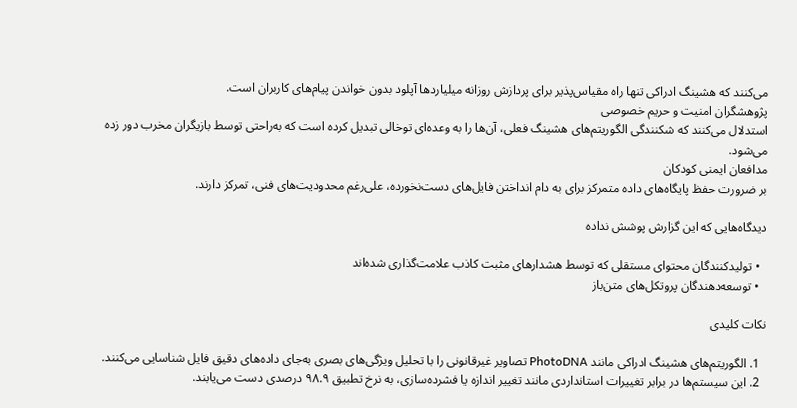می‌کنند که هشینگ ادراکی تنها راه مقیاس‌پذیر برای پردازش روزانه میلیاردها آپلود بدون خواندن پیام‌های کاربران است.
پژوهشگران امنیت و حریم خصوصی
استدلال می‌کنند که شکنندگی الگوریتم‌های هشینگ فعلی، آن‌ها را به وعده‌ای توخالی تبدیل کرده است که به‌راحتی توسط بازیگران مخرب دور زده می‌شود.
مدافعان ایمنی کودکان
بر ضرورت حفظ پایگاه‌های داده متمرکز برای به دام انداختن فایل‌های دست‌نخورده، علی‌رغم محدودیت‌های فنی، تمرکز دارند.

دیدگاه‌هایی که این گزارش پوشش نداده

  • تولیدکنندگان محتوای مستقلی که توسط هشدارهای مثبت کاذب علامت‌گذاری شده‌اند
  • توسعه‌دهندگان پروتکل‌های متن‌باز

نکات کلیدی

  1. الگوریتم‌های هشینگ ادراکی مانند PhotoDNA تصاویر غیرقانونی را با تحلیل ویژگی‌های بصری به‌جای داده‌های دقیق فایل شناسایی می‌کنند.
  2. این سیستم‌ها در برابر تغییرات استانداردی مانند تغییر اندازه یا فشرده‌سازی، به نرخ تطبیق ۹۸.۹ درصدی دست می‌یابند.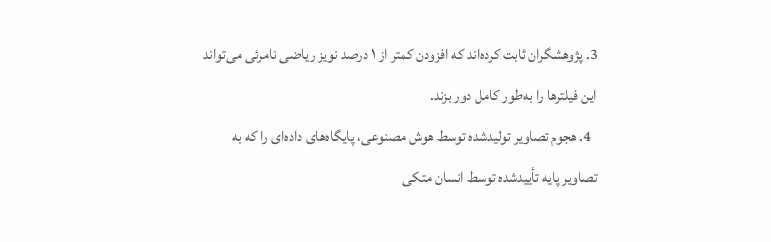3. پژوهشگران ثابت کرده‌اند که افزودن کمتر از ۱ درصد نویز ریاضی نامرئی می‌تواند این فیلترها را به‌طور کامل دور بزند.
  4. هجوم تصاویر تولیدشده توسط هوش مصنوعی، پایگاه‌های داده‌ای را که به تصاویر پایه تأییدشده توسط انسان متکی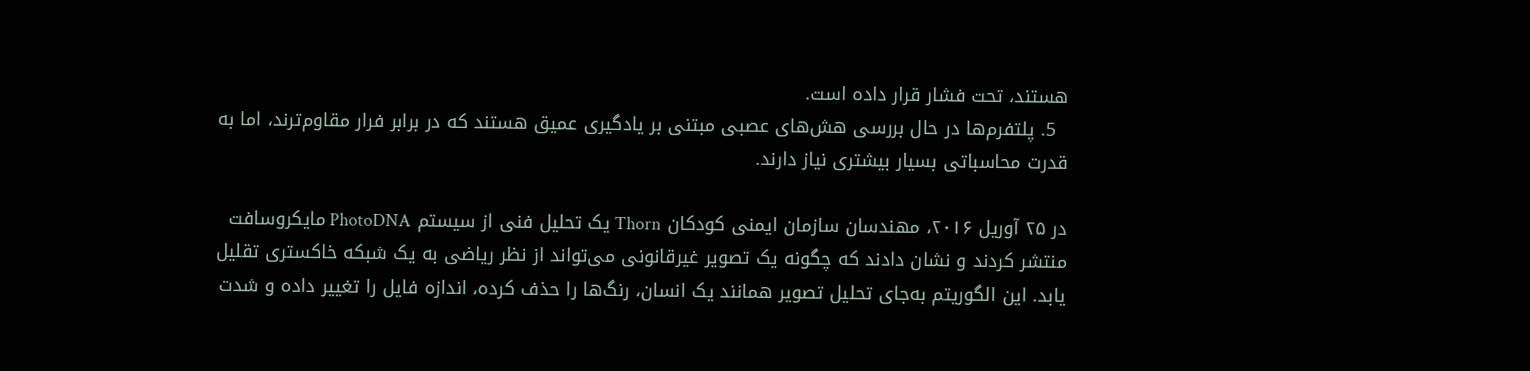هستند، تحت فشار قرار داده است.
  5. پلتفرم‌ها در حال بررسی هش‌های عصبی مبتنی بر یادگیری عمیق هستند که در برابر فرار مقاوم‌ترند، اما به قدرت محاسباتی بسیار بیشتری نیاز دارند.

در ۲۵ آوریل ۲۰۱۶، مهندسان سازمان ایمنی کودکان Thorn یک تحلیل فنی از سیستم PhotoDNA مایکروسافت منتشر کردند و نشان دادند که چگونه یک تصویر غیرقانونی می‌تواند از نظر ریاضی به یک شبکه خاکستری تقلیل یابد. این الگوریتم به‌جای تحلیل تصویر همانند یک انسان، رنگ‌ها را حذف کرده، اندازه فایل را تغییر داده و شدت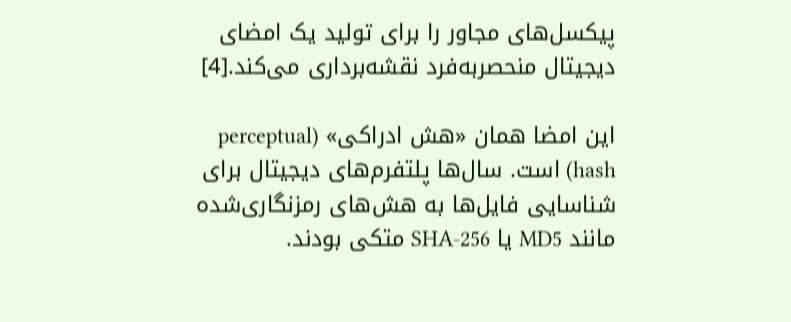پیکسل‌های مجاور را برای تولید یک امضای دیجیتال منحصربه‌فرد نقشه‌برداری می‌کند.[4]

این امضا همان «هش ادراکی» (perceptual hash) است. سال‌ها پلتفرم‌های دیجیتال برای شناسایی فایل‌ها به هش‌های رمزنگاری‌شده مانند MD5 یا SHA-256 متکی بودند.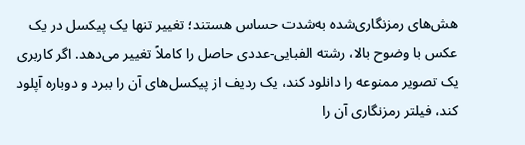هش‌های رمزنگاری‌شده به‌شدت حساس هستند؛ تغییر تنها یک پیکسل در یک عکس با وضوح بالا، رشته الفبایی-عددی حاصل را کاملاً تغییر می‌دهد. اگر کاربری یک تصویر ممنوعه را دانلود کند، یک ردیف از پیکسل‌های آن را ببرد و دوباره آپلود کند، فیلتر رمزنگاری آن را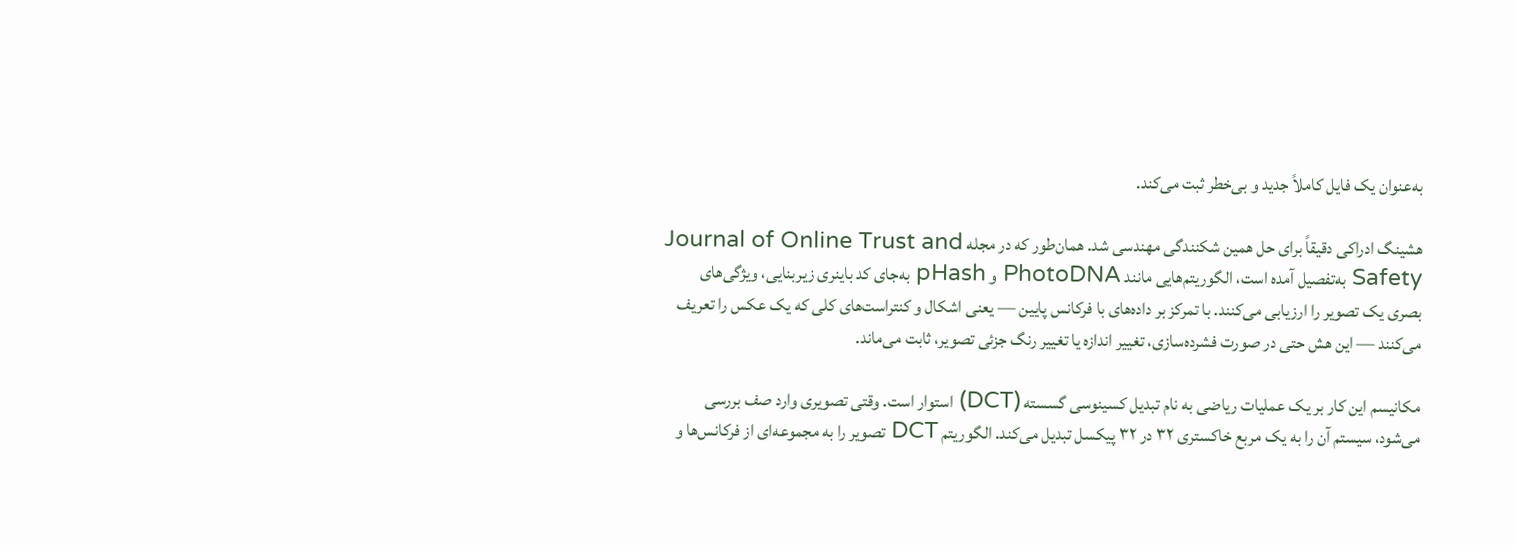به‌عنوان یک فایل کاملاً جدید و بی‌خطر ثبت می‌کند.

هشینگ ادراکی دقیقاً برای حل همین شکنندگی مهندسی شد. همان‌طور که در مجله Journal of Online Trust and Safety به‌تفصیل آمده است، الگوریتم‌هایی مانند PhotoDNA و pHash به‌جای کد باینری زیربنایی، ویژگی‌های بصری یک تصویر را ارزیابی می‌کنند. با تمرکز بر داده‌های با فرکانس پایین — یعنی اشکال و کنتراست‌های کلی که یک عکس را تعریف می‌کنند — این هش حتی در صورت فشرده‌سازی، تغییر اندازه یا تغییر رنگ جزئی تصویر، ثابت می‌ماند.

مکانیسم این کار بر یک عملیات ریاضی به نام تبدیل کسینوسی گسسته (DCT) استوار است. وقتی تصویری وارد صف بررسی می‌شود، سیستم آن را به یک مربع خاکستری ۳۲ در ۳۲ پیکسل تبدیل می‌کند. الگوریتم DCT تصویر را به مجموعه‌ای از فرکانس‌ها و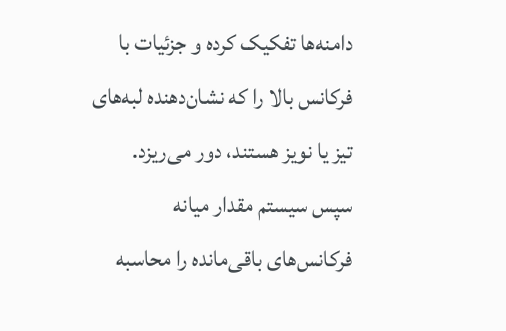دامنه‌ها تفکیک کرده و جزئیات با فرکانس بالا را که نشان‌دهنده لبه‌های تیز یا نویز هستند، دور می‌ریزد. سپس سیستم مقدار میانه فرکانس‌های باقی‌مانده را محاسبه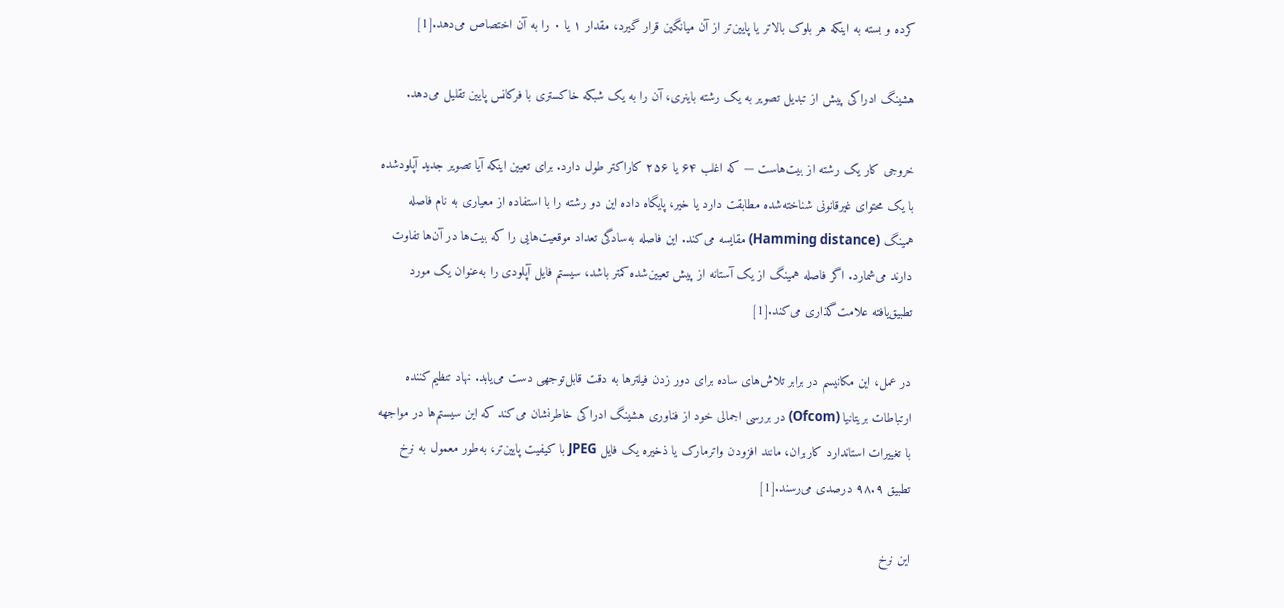کرده و بسته به اینکه هر بلوک بالاتر یا پایین‌تر از آن میانگین قرار گیرد، مقدار ۱ یا ۰ را به آن اختصاص می‌دهد.[1]

هشینگ ادراکی پیش از تبدیل تصویر به یک رشته باینری، آن را به یک شبکه خاکستری با فرکانس پایین تقلیل می‌دهد.

خروجی کار یک رشته از بیت‌هاست — که اغلب ۶۴ یا ۲۵۶ کاراکتر طول دارد. برای تعیین اینکه آیا تصویر جدید آپلودشده با یک محتوای غیرقانونی شناخته‌شده مطابقت دارد یا خیر، پایگاه داده این دو رشته را با استفاده از معیاری به نام فاصله همینگ (Hamming distance) مقایسه می‌کند. این فاصله به‌سادگی تعداد موقعیت‌هایی را که بیت‌ها در آن‌ها تفاوت دارند می‌شمارد. اگر فاصله همینگ از یک آستانه از پیش تعیین‌شده کمتر باشد، سیستم فایل آپلودی را به‌عنوان یک مورد تطبیق‌یافته علامت‌گذاری می‌کند.[1]

در عمل، این مکانیسم در برابر تلاش‌های ساده برای دور زدن فیلترها به دقت قابل‌توجهی دست می‌یابد. نهاد تنظیم‌کننده ارتباطات بریتانیا (Ofcom) در بررسی اجمالی خود از فناوری هشینگ ادراکی خاطرنشان می‌کند که این سیستم‌ها در مواجهه با تغییرات استاندارد کاربران، مانند افزودن واترمارک یا ذخیره یک فایل JPEG با کیفیت پایین‌تر، به‌طور معمول به نرخ تطبیق ۹۸.۹ درصدی می‌رسند.[1]

این نرخ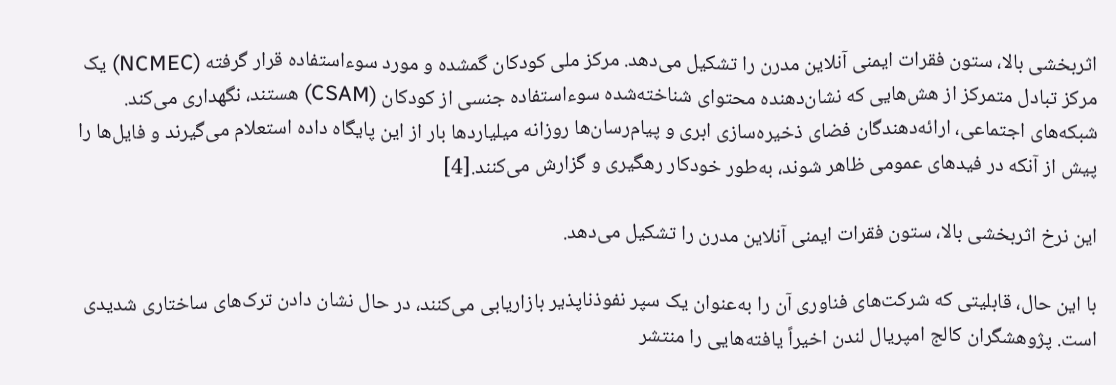اثربخشی بالا، ستون فقرات ایمنی آنلاین مدرن را تشکیل می‌دهد. مرکز ملی کودکان گمشده و مورد سوءاستفاده قرار گرفته (NCMEC) یک مرکز تبادل متمرکز از هش‌هایی که نشان‌دهنده محتوای شناخته‌شده سوءاستفاده جنسی از کودکان (CSAM) هستند، نگهداری می‌کند. شبکه‌های اجتماعی، ارائه‌دهندگان فضای ذخیره‌سازی ابری و پیام‌رسان‌ها روزانه میلیاردها بار از این پایگاه داده استعلام می‌گیرند و فایل‌ها را پیش از آنکه در فیدهای عمومی ظاهر شوند، به‌طور خودکار رهگیری و گزارش می‌کنند.[4]

این نرخ اثربخشی بالا، ستون فقرات ایمنی آنلاین مدرن را تشکیل می‌دهد.

با این حال، قابلیتی که شرکت‌های فناوری آن را به‌عنوان یک سپر نفوذناپذیر بازاریابی می‌کنند، در حال نشان دادن ترک‌های ساختاری شدیدی است. پژوهشگران کالج امپریال لندن اخیراً یافته‌هایی را منتشر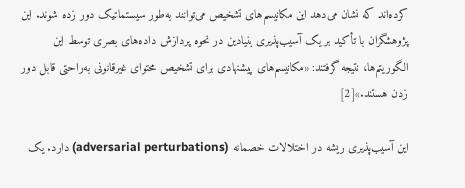کرده‌اند که نشان می‌دهد این مکانیسم‌های تشخیص می‌توانند به‌طور سیستماتیک دور زده شوند. این پژوهشگران با تأکید بر یک آسیب‌پذیری بنیادین در نحوه پردازش داده‌های بصری توسط این الگوریتم‌ها، نتیجه گرفتند: «مکانیسم‌های پیشنهادی برای تشخیص محتوای غیرقانونی به‌راحتی قابل دور زدن هستند.»[2]

این آسیب‌پذیری ریشه در اختلالات خصمانه (adversarial perturbations) دارد. یک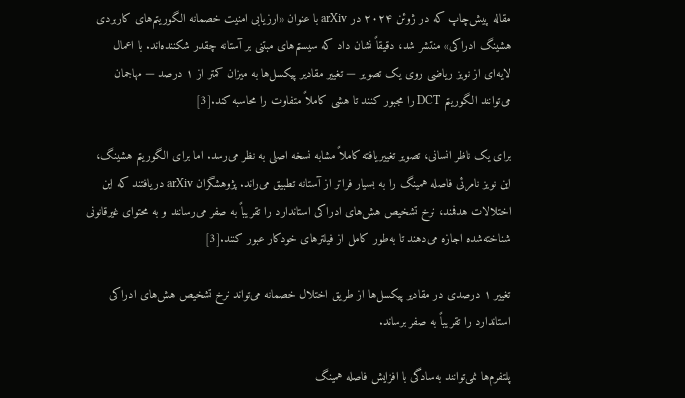مقاله پیش‌چاپ که در ژوئن ۲۰۲۴ در arXiv با عنوان «ارزیابی امنیت خصمانه الگوریتم‌های کاربردی هشینگ ادراکی» منتشر شد، دقیقاً نشان داد که سیستم‌های مبتنی بر آستانه چقدر شکننده‌اند. با اعمال لایه‌ای از نویز ریاضی روی یک تصویر — تغییر مقادیر پیکسل‌ها به میزان کمتر از ۱ درصد — مهاجمان می‌توانند الگوریتم DCT را مجبور کنند تا هشی کاملاً متفاوت را محاسبه کند.[3]

برای یک ناظر انسانی، تصویر تغییریافته کاملاً مشابه نسخه اصلی به نظر می‌رسد. اما برای الگوریتم هشینگ، این نویز نامرئی فاصله همینگ را به بسیار فراتر از آستانه تطبیق می‌راند. پژوهشگران arXiv دریافتند که این اختلالات هدفمند، نرخ تشخیص هش‌های ادراکی استاندارد را تقریباً به صفر می‌رسانند و به محتوای غیرقانونی شناخته‌شده اجازه می‌دهند تا به‌طور کامل از فیلترهای خودکار عبور کنند.[3]

تغییر ۱ درصدی در مقادیر پیکسل‌ها از طریق اختلال خصمانه می‌تواند نرخ تشخیص هش‌های ادراکی استاندارد را تقریباً به صفر برساند.

پلتفرم‌ها نمی‌توانند به‌سادگی با افزایش فاصله همینگ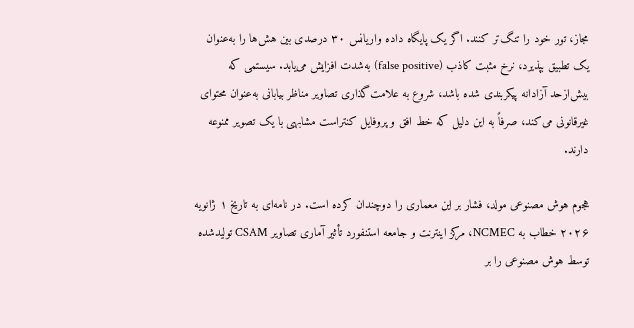مجاز، تور خود را تنگ‌تر کنند. اگر یک پایگاه داده واریانس ۳۰ درصدی بین هش‌ها را به‌عنوان یک تطبیق بپذیرد، نرخ مثبت کاذب (false positive) به‌شدت افزایش می‌یابد. سیستمی که بیش‌ازحد آزادانه پیکربندی شده باشد، شروع به علامت‌گذاری تصاویر مناظر بیابانی به‌عنوان محتوای غیرقانونی می‌کند، صرفاً به این دلیل که خط افق و پروفایل کنتراست مشابهی با یک تصویر ممنوعه دارند.

هجوم هوش مصنوعی مولد، فشار بر این معماری را دوچندان کرده است. در نامه‌ای به تاریخ ۱ ژانویه ۲۰۲۶ خطاب به NCMEC، مرکز اینترنت و جامعه استنفورد تأثیر آماری تصاویر CSAM تولیدشده توسط هوش مصنوعی را بر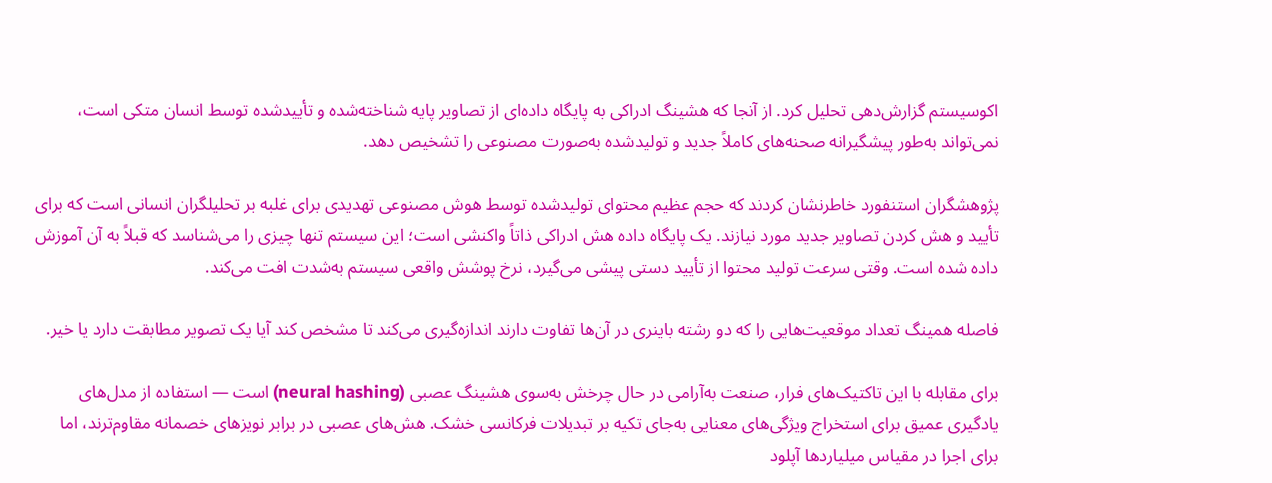اکوسیستم گزارش‌دهی تحلیل کرد. از آنجا که هشینگ ادراکی به پایگاه داده‌ای از تصاویر پایه شناخته‌شده و تأییدشده توسط انسان متکی است، نمی‌تواند به‌طور پیشگیرانه صحنه‌های کاملاً جدید و تولیدشده به‌صورت مصنوعی را تشخیص دهد.

پژوهشگران استنفورد خاطرنشان کردند که حجم عظیم محتوای تولیدشده توسط هوش مصنوعی تهدیدی برای غلبه بر تحلیلگران انسانی است که برای تأیید و هش کردن تصاویر جدید مورد نیازند. یک پایگاه داده هش ادراکی ذاتاً واکنشی است؛ این سیستم تنها چیزی را می‌شناسد که قبلاً به آن آموزش داده شده است. وقتی سرعت تولید محتوا از تأیید دستی پیشی می‌گیرد، نرخ پوشش واقعی سیستم به‌شدت افت می‌کند.

فاصله همینگ تعداد موقعیت‌هایی را که دو رشته باینری در آن‌ها تفاوت دارند اندازه‌گیری می‌کند تا مشخص کند آیا یک تصویر مطابقت دارد یا خیر.

برای مقابله با این تاکتیک‌های فرار، صنعت به‌آرامی در حال چرخش به‌سوی هشینگ عصبی (neural hashing) است — استفاده از مدل‌های یادگیری عمیق برای استخراج ویژگی‌های معنایی به‌جای تکیه بر تبدیلات فرکانسی خشک. هش‌های عصبی در برابر نویزهای خصمانه مقاوم‌ترند، اما برای اجرا در مقیاس میلیاردها آپلود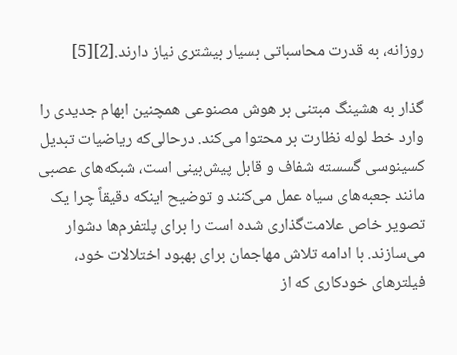روزانه، به قدرت محاسباتی بسیار بیشتری نیاز دارند.[2][5]

گذار به هشینگ مبتنی بر هوش مصنوعی همچنین ابهام جدیدی را وارد خط لوله نظارت بر محتوا می‌کند. درحالی‌که ریاضیات تبدیل کسینوسی گسسته شفاف و قابل پیش‌بینی است، شبکه‌های عصبی مانند جعبه‌های سیاه عمل می‌کنند و توضیح اینکه دقیقاً چرا یک تصویر خاص علامت‌گذاری شده است را برای پلتفرم‌ها دشوار می‌سازند. با ادامه تلاش مهاجمان برای بهبود اختلالات خود، فیلترهای خودکاری که از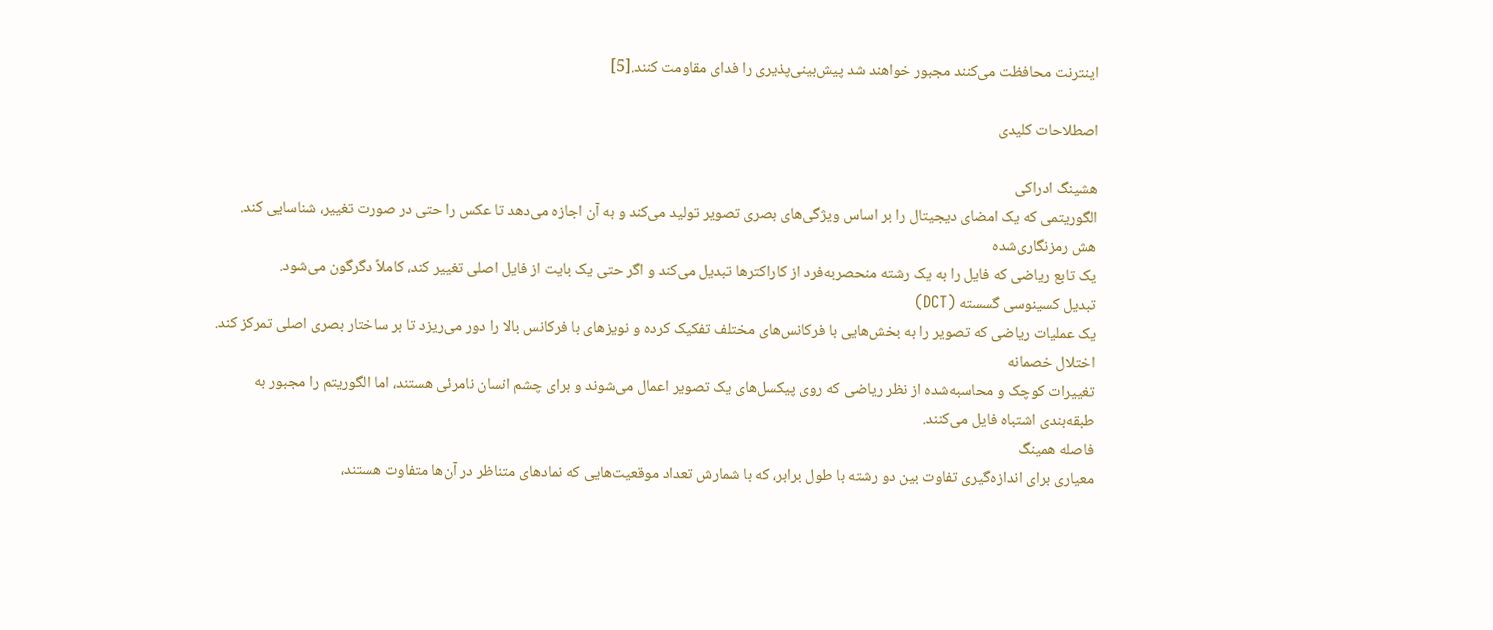اینترنت محافظت می‌کنند مجبور خواهند شد پیش‌بینی‌پذیری را فدای مقاومت کنند.[5]

اصطلاحات کلیدی

هشینگ ادراکی
الگوریتمی که یک امضای دیجیتال را بر اساس ویژگی‌های بصری تصویر تولید می‌کند و به آن اجازه می‌دهد تا عکس را حتی در صورت تغییر، شناسایی کند.
هش رمزنگاری‌شده
یک تابع ریاضی که فایل را به یک رشته منحصربه‌فرد از کاراکترها تبدیل می‌کند و اگر حتی یک بایت از فایل اصلی تغییر کند، کاملاً دگرگون می‌شود.
تبدیل کسینوسی گسسته (DCT)
یک عملیات ریاضی که تصویر را به بخش‌هایی با فرکانس‌های مختلف تفکیک کرده و نویزهای با فرکانس بالا را دور می‌ریزد تا بر ساختار بصری اصلی تمرکز کند.
اختلال خصمانه
تغییرات کوچک و محاسبه‌شده از نظر ریاضی که روی پیکسل‌های یک تصویر اعمال می‌شوند و برای چشم انسان نامرئی هستند، اما الگوریتم را مجبور به طبقه‌بندی اشتباه فایل می‌کنند.
فاصله همینگ
معیاری برای اندازه‌گیری تفاوت بین دو رشته با طول برابر، که با شمارش تعداد موقعیت‌هایی که نمادهای متناظر در آن‌ها متفاوت هستند،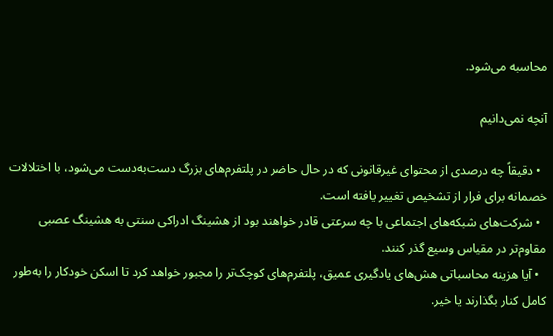محاسبه می‌شود.

آنچه نمی‌دانیم

  • دقیقاً چه درصدی از محتوای غیرقانونی که در حال حاضر در پلتفرم‌های بزرگ دست‌به‌دست می‌شود، با اختلالات خصمانه برای فرار از تشخیص تغییر یافته است.
  • شرکت‌های شبکه‌های اجتماعی با چه سرعتی قادر خواهند بود از هشینگ ادراکی سنتی به هشینگ عصبی مقاوم‌تر در مقیاس وسیع گذر کنند.
  • آیا هزینه محاسباتی هش‌های یادگیری عمیق، پلتفرم‌های کوچک‌تر را مجبور خواهد کرد تا اسکن خودکار را به‌طور کامل کنار بگذارند یا خیر.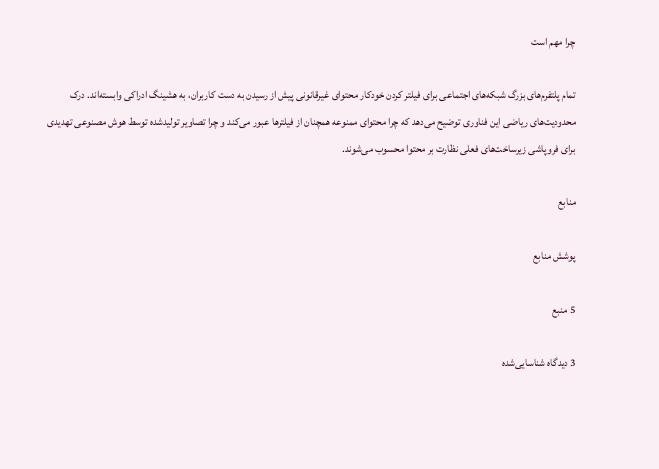چرا مهم است

تمام پلتفرم‌های بزرگ شبکه‌های اجتماعی برای فیلتر کردن خودکار محتوای غیرقانونی پیش از رسیدن به دست کاربران، به هشینگ ادراکی وابسته‌اند. درک محدودیت‌های ریاضی این فناوری توضیح می‌دهد که چرا محتوای ممنوعه همچنان از فیلترها عبور می‌کند و چرا تصاویر تولیدشده توسط هوش مصنوعی تهدیدی برای فروپاشی زیرساخت‌های فعلی نظارت بر محتوا محسوب می‌شوند.

منابع

پوشش منابع

5 منبع

3 دیدگاه شناسایی‌شده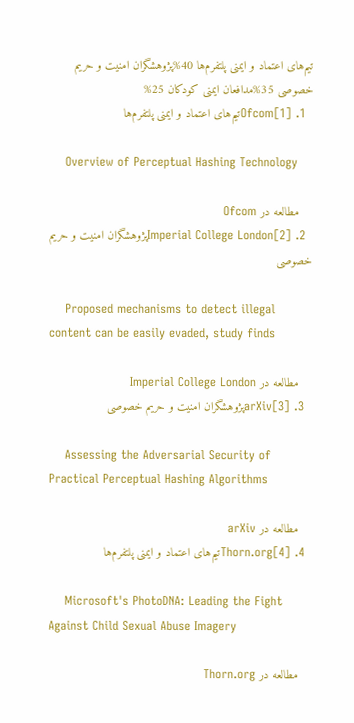تیم‌های اعتماد و ایمنی پلتفرم‌ها 40%پژوهشگران امنیت و حریم خصوصی 35%مدافعان ایمنی کودکان 25%
  1. [1]Ofcomتیم‌های اعتماد و ایمنی پلتفرم‌ها

    Overview of Perceptual Hashing Technology

    مطالعه در Ofcom
  2. [2]Imperial College Londonپژوهشگران امنیت و حریم خصوصی

    Proposed mechanisms to detect illegal content can be easily evaded, study finds

    مطالعه در Imperial College London
  3. [3]arXivپژوهشگران امنیت و حریم خصوصی

    Assessing the Adversarial Security of Practical Perceptual Hashing Algorithms

    مطالعه در arXiv
  4. [4]Thorn.orgتیم‌های اعتماد و ایمنی پلتفرم‌ها

    Microsoft's PhotoDNA: Leading the Fight Against Child Sexual Abuse Imagery

    مطالعه در Thorn.org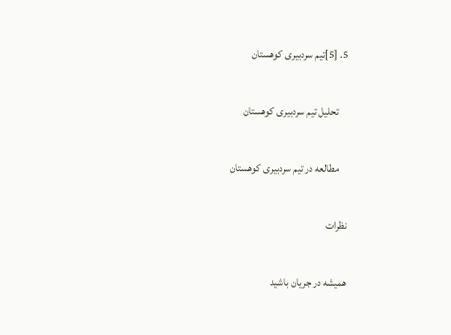5. [5]تیم سردبیری کوهستان

    تحلیل تیم سردبیری کوهستان

    مطالعه در تیم سردبیری کوهستان

نظرات

همیشه در جریان باشید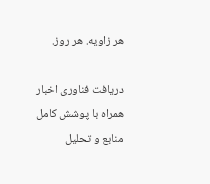هر زاویه. هر روز.

دریافت فناوری اخبار همراه با پوشش کامل منابع و تحلیل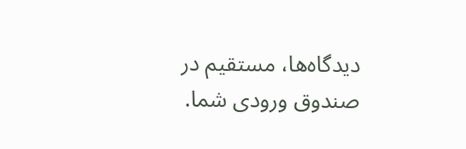دیدگاه‌ها، مستقیم در صندوق ورودی شما.